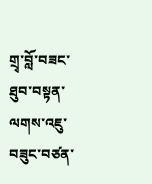གྲྭ་བློ་བཟང་ཐུབ་བསྟན་ལགས་འཇུ་བཟུང་བཙན་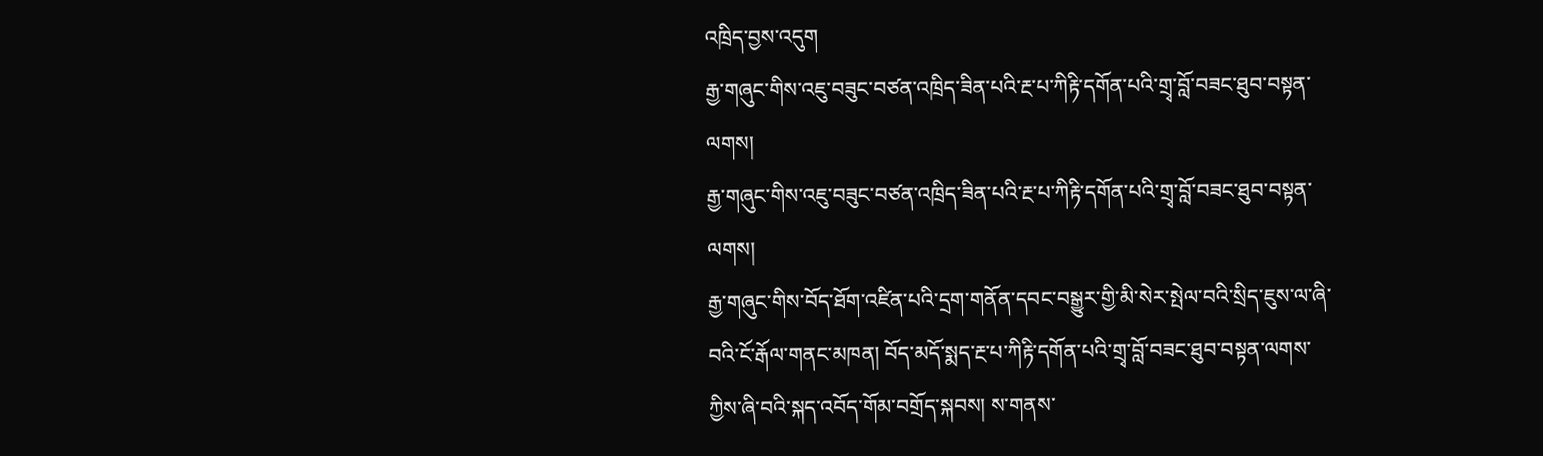འཁྲིད་བྱས་འདུག
རྒྱ་གཞུང་གིས་འཇུ་བཟུང་བཙན་འཁྲིད་ཟིན་པའི་རྔ་པ་ཀིརྟི་དགོན་པའི་གྲྭ་བློ་བཟང་ཐུབ་བསྟན་ལགས།
རྒྱ་གཞུང་གིས་འཇུ་བཟུང་བཙན་འཁྲིད་ཟིན་པའི་རྔ་པ་ཀིརྟི་དགོན་པའི་གྲྭ་བློ་བཟང་ཐུབ་བསྟན་ལགས།
རྒྱ་གཞུང་གིས་བོད་ཐོག་འཛིན་པའི་དྲག་གནོན་དབང་བསྒྱུར་གྱི་མི་སེར་སྤེལ་བའི་སྲིད་ཇུས་ལ་ཞི་བའི་ངོ་རྒོལ་གནང་མཁན། བོད་མདོ་སྨད་རྔ་པ་ཀིརྟི་དགོན་པའི་གྲྭ་བློ་བཟང་ཐུབ་བསྟན་ལགས་ཀྱིས་ཞི་བའི་སྐད་འབོད་གོམ་བགྲོད་སྐབས། ས་གནས་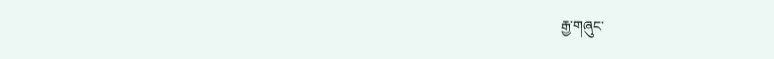རྒྱ་གཞུང་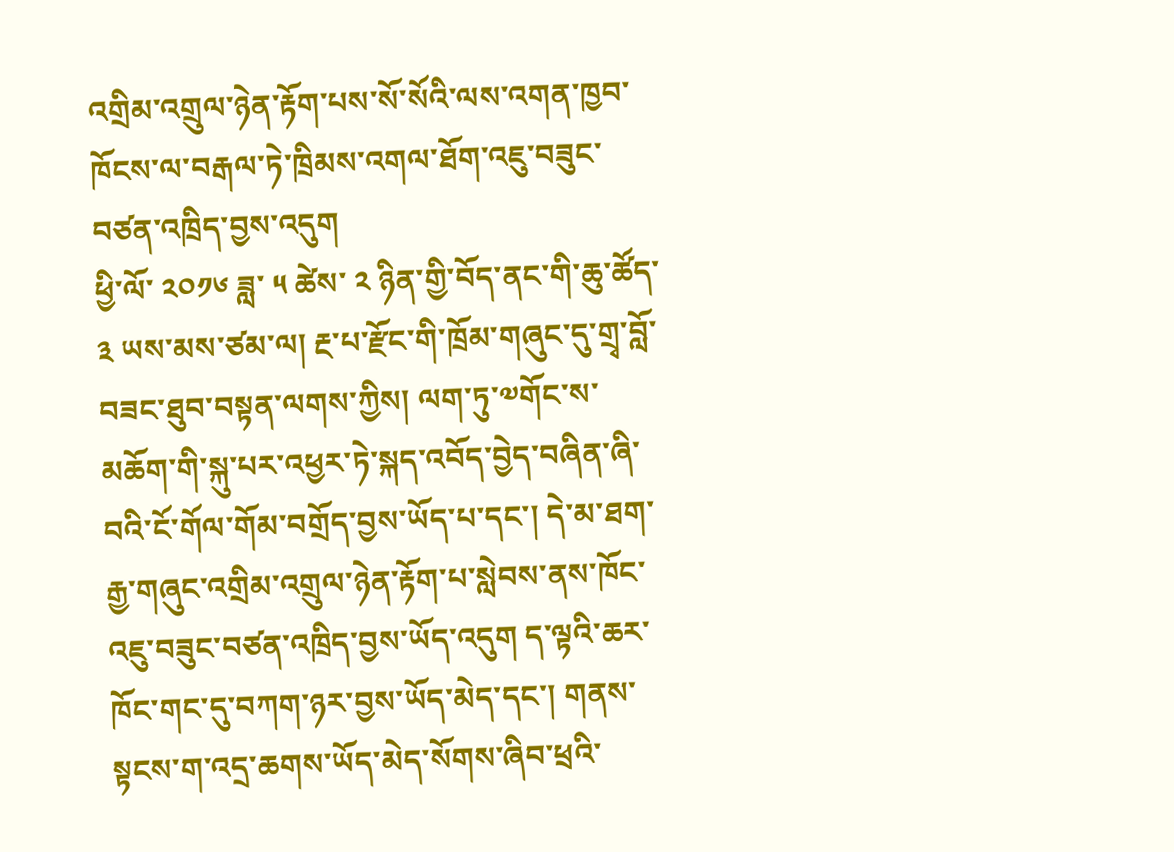འགྲིམ་འགྲུལ་ཉེན་རྟོག་པས་སོ་སོའི་ལས་འགན་ཁྱབ་ཁོངས་ལ་བརྒལ་ཏེ་ཁྲིམས་འགལ་ཐོག་འཇུ་བཟུང་བཙན་འཁྲིད་བྱས་འདུག
ཕྱི་ལོ་ ༢༠༡༦ ཟླ་ ༥ ཚེས་ ༢ ཉིན་གྱི་བོད་ནང་གི་ཆུ་ཚོད་ ༣ ཡས་མས་ཙམ་ལ། རྔ་པ་རྫོང་གི་ཁྲོམ་གཞུང་དུ་གྲྭ་བློ་བཟང་ཐུབ་བསྟན་ལགས་ཀྱིས། ལག་ཏུ་༧གོང་ས་མཆོག་གི་སྐུ་པར་འཕྱར་ཏེ་སྐད་འབོད་བྱེད་བཞིན་ཞི་བའི་ངོ་གོལ་གོམ་བགྲོད་བྱས་ཡོད་པ་དང་། དེ་མ་ཐག་རྒྱ་གཞུང་འགྲིམ་འགྲུལ་ཉེན་རྟོག་པ་སླེབས་ནས་ཁོང་འཇུ་བཟུང་བཙན་འཁྲིད་བྱས་ཡོད་འདུག ད་ལྟའི་ཆར་ཁོང་གང་དུ་བཀག་ཉར་བྱས་ཡོད་མེད་དང་། གནས་སྟངས་ག་འདྲ་ཆགས་ཡོད་མེད་སོགས་ཞིབ་ཕྲའི་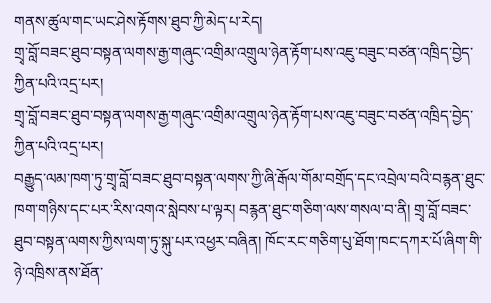གནས་ཚུལ་གང་ཡང་ཤེས་རྟོགས་ཐུབ་ཀྱི་མེད་པ་རེད།
གྲྭ་བློ་བཟང་ཐུབ་བསྟན་ལགས་རྒྱ་གཞུང་འགྲིམ་འགྲུལ་ཉེན་རྟོག་པས་འཇུ་བཟུང་བཙན་འཁྲིད་བྱེད་ཀྱིན་པའི་འདྲ་པར།
གྲྭ་བློ་བཟང་ཐུབ་བསྟན་ལགས་རྒྱ་གཞུང་འགྲིམ་འགྲུལ་ཉེན་རྟོག་པས་འཇུ་བཟུང་བཙན་འཁྲིད་བྱེད་ཀྱིན་པའི་འདྲ་པར།
བརྒྱུད་ལམ་ཁག་ཏུ་གྲྭ་བློ་བཟང་ཐུབ་བསྟན་ལགས་ཀྱི་ཞི་རྒོལ་གོམ་བགྲོད་དང་འབྲེལ་བའི་བརྙན་ཐུང་ཁག་གཉིས་དང་པར་རིས་འགའ་སླེབས་པ་ལྟར། བརྙན་ཐུང་གཅིག་ལས་གསལ་བ་ནི། གྲྭ་བློ་བཟང་ཐུབ་བསྟན་ལགས་ཀྱིས་ལག་ཏུ་སྐུ་པར་འཕྱར་བཞིན། ཁོང་རང་གཅིག་པུ་ཐོག་ཁང་དཀར་པོ་ཞིག་གི་ཉེ་འཁྲིས་ནས་ཐོན་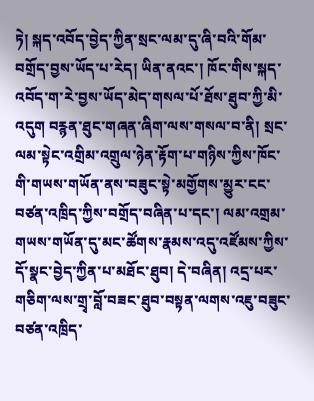ཏེ། སྐད་འབོད་བྱེད་ཀྱིན་སྲང་ལམ་དུ་ཞི་བའི་གོམ་བགྲོད་བྱས་ཡོད་པ་རེད། ཡིན་ནའང་། ཁོང་གིས་སྐད་འབོད་ག་རེ་བྱས་ཡོད་མེད་གསལ་པོ་ཐོས་ཐུབ་ཀྱི་མི་འདུག བརྙན་ཐུང་གཞན་ཞིག་ལས་གསལ་བ་ནི། སྲང་ལམ་སྟེང་འགྲིམ་འགྲུལ་ཉེན་རྟོག་པ་གཉིས་ཀྱིས་ཁོང་གི་གཡས་གཡོན་ནས་བཟུང་སྟེ་མགྱོགས་མྱུར་ངང་བཙན་འཁྲིད་ཀྱིས་བགྲོད་བཞིན་པ་དང་། ལམ་འགྲམ་གཡས་གཡོན་དུ་མང་ཚོགས་རྣམས་འདུ་འཛོམས་ཀྱིས་དོ་སྣང་བྱེད་ཀྱིན་པ་མཐོང་ཐུབ། དེ་བཞིན། འདྲ་པར་གཅིག་ལས་གྲྭ་བློ་བཟང་ཐུབ་བསྟན་ལགས་འཇུ་བཟུང་བཙན་འཁྲིད་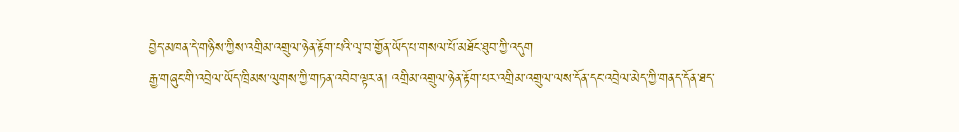བྱེད་མཁན་དེ་གཉིས་ཀྱིས་འགྲིམ་འགྲུལ་ཉེན་རྟོག་པའི་ལྭ་བ་གྱོན་ཡོད་པ་གསལ་པོ་མཐོང་ཐུབ་ཀྱི་འདུག
རྒྱ་གཞུང་གི་འབྲེལ་ཡོད་ཁྲིམས་ལུགས་ཀྱི་གཏན་འབེབ་ལྟར་ན། འགྲིམ་འགྲུལ་ཉེན་རྟོག་པར་འགྲིམ་འགྲུལ་ལས་དོན་དང་འབྲེལ་མེད་ཀྱི་གནད་དོན་ཐད་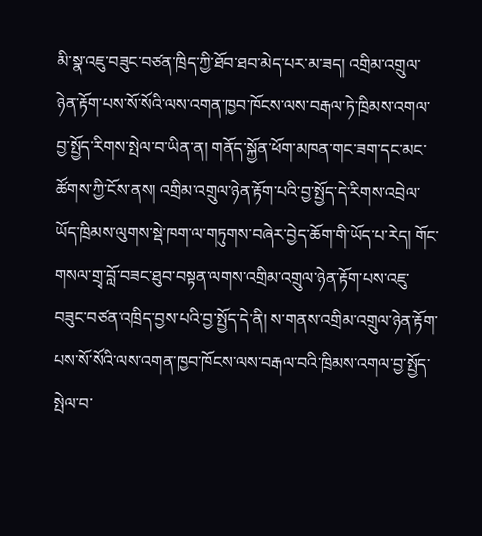མི་སྣ་འཇུ་བཟུང་བཙན་ཁྲིད་ཀྱི་ཐོབ་ཐབ་མེད་པར་མ་ཟད། འགྲིམ་འགྲུལ་ཉེན་རྟོག་པས་སོ་སོའི་ལས་འགན་ཁྱབ་ཁོངས་ལས་བརྒལ་ཏེ་ཁྲིམས་འགལ་བྱ་སྤྱོད་རིགས་སྤེལ་བ་ཡིན་ན། གནོད་སྐྱོན་ཕོག་མཁན་གང་ཟག་དང་མང་ཚོགས་ཀྱི་ངོས་ནས། འགྲིམ་འགྲུལ་ཉེན་རྟོག་པའི་བྱ་སྤྱོད་དེ་རིགས་འབྲེལ་ཡོད་ཁྲིམས་ལུགས་སྡེ་ཁག་ལ་གཏུགས་བཞེར་བྱེད་ཆོག་གི་ཡོད་པ་རེད། གོང་གསལ་གྲྭ་བློ་བཟང་ཐུབ་བསྟན་ལགས་འགྲིམ་འགྲུལ་ཉེན་རྟོག་པས་འཇུ་བཟུང་བཙན་འཁྲིད་བྱས་པའི་བྱ་སྤྱོད་དེ་ནི། ས་གནས་འགྲིམ་འགྲུལ་ཉེན་རྟོག་པས་སོ་སོའི་ལས་འགན་ཁྱབ་ཁོངས་ལས་བརྒལ་བའི་ཁྲིམས་འགལ་བྱ་སྤྱོད་སྤེལ་བ་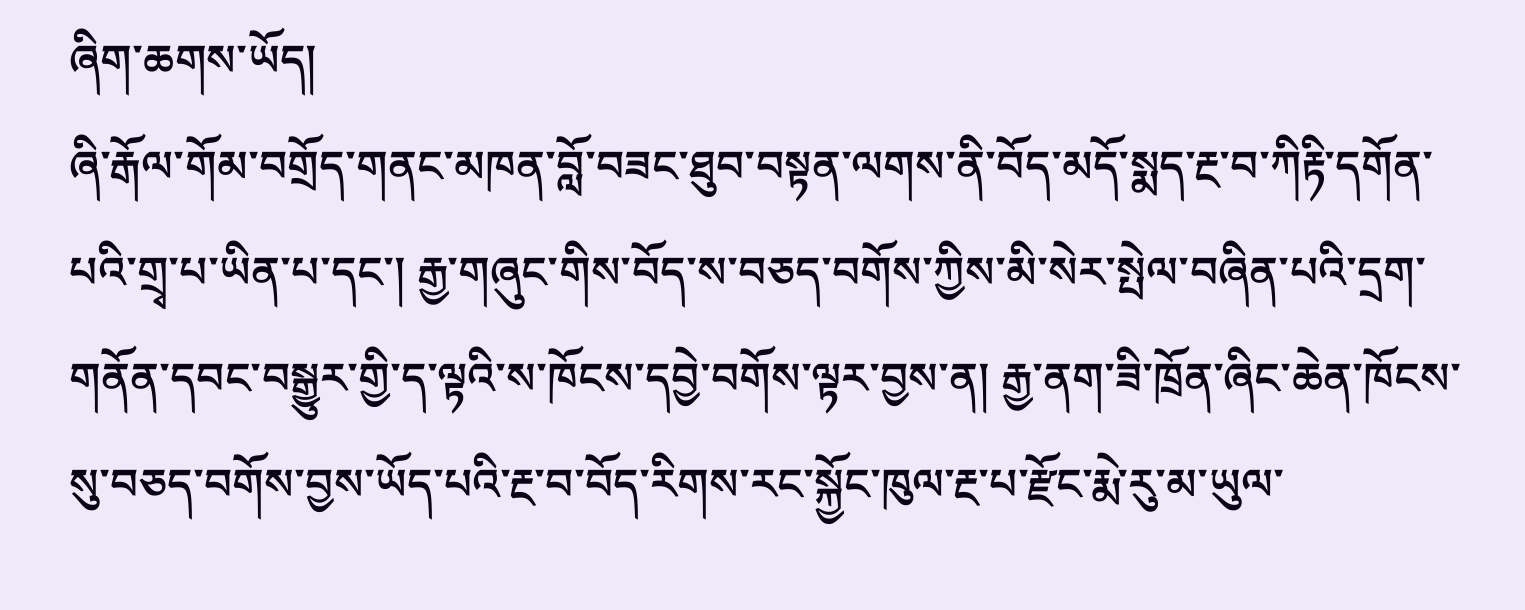ཞིག་ཆགས་ཡོད།
ཞི་རྒོལ་གོམ་བགྲོད་གནང་མཁན་བློ་བཟང་ཐུབ་བསྟན་ལགས་ནི་བོད་མདོ་སྨད་རྔ་བ་ཀིརྟི་དགོན་པའི་གྲྭ་པ་ཡིན་པ་དང་། རྒྱ་གཞུང་གིས་བོད་ས་བཅད་བགོས་ཀྱིས་མི་སེར་སྤེལ་བཞིན་པའི་དྲག་གནོན་དབང་བསྒྱུར་གྱི་ད་ལྟའི་ས་ཁོངས་དབྱེ་བགོས་ལྟར་བྱས་ན། རྒྱ་ནག་ཟི་ཁྲོན་ཞིང་ཆེན་ཁོངས་སུ་བཅད་བགོས་བྱས་ཡོད་པའི་རྔ་བ་བོད་རིགས་རང་སྐྱོང་ཁུལ་རྔ་པ་རྫོང་རྨེ་རུ་མ་ཡུལ་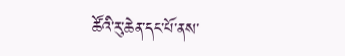ཚོའི་རུ་ཆེན་དང་པོ་ནས་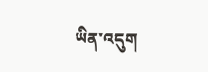ཡིན་འདུག